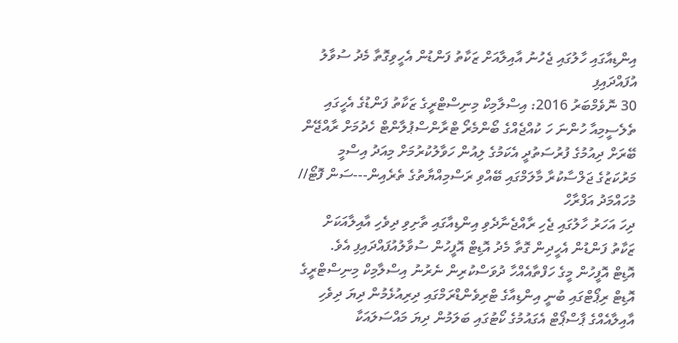އިންޑިއާގައި ހާލުގައި ޖެހުނު އާއިލާއަށް ޒަކާތު ފަންޑުން އެހީވިގޮތާ މެދު ސުވާލު އުފައްދައިފި
30 ނޮވެމްބަރު 2016: އިސްލާމިކް މިނިސްޓްރީގެ ޒަކާތު ފަންޑުގެ އެހީގައި ތެލެސީމިއާ ހުންނަ ހަ ކުއްޖެއްގެ ބޯންމެރޯ ޓްރާންސްޕުލާންޓް ހެދުމަށް ރާއްޖޭން ބޭރަށް ދިއުމުގެ ފުރުސަތުދީ އެކަމުގެ ލިއުން ހަވާލުކުރުމަށް މިއަދު އިސްމީ މަރުކަޒުގެ ޖަލްސާކުރާ މާލަމްގައި ބޭއްވި ރަސްމިއްޔާތުގެ ތެރެއިން---ސަން ފޮޓޯ// މުހައްމަދު އަފްރާހް
ދިހަ އަހަރު ހާލުގައި ޖެހި ރާއްޖެނާދެވި އިންޑިއާގައި ތާށިވި ދިވެހި އާއިލާއަކަށް ޒަކާތު ފަންޑުން އެހީދިން ގޮތާ މެދު އޮޑިޓް އޮފީހުން ސުވާލުއުފައްދައިފި އެވެ.
އޮޑިޓް އޮފީހުން މީގެ ހަފްތާއެއްހާ ދުވަސްކުރިން ނެރުނު އިސްލާމިކް މިނިސްޓްރީގެ އޮޑިޓް ރިޕޯޓްގައި ބުނީ އިންޑިއާގެ ޓްރިވެންޑްރަމްގައި ދިރިއުޅެމުން ދިޔަ ދިވެހި އާއިލާއެއްގެ ޕާސްޕޯޓް އެގައުމުގެ ކޯޓުގައި ބަލަމުން ދިޔަ މައްސަލައަކާ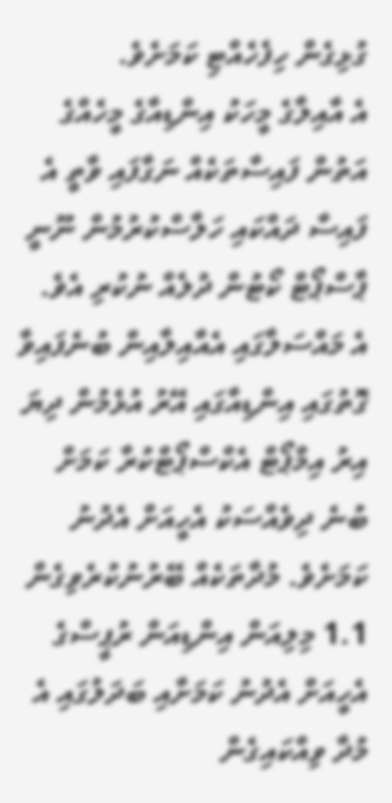ގުޅިގެން ހިފެހެއްޓި ކަމަށެވެ.
އެ އާއިލާގެ މީހަކު އިންޑިއާގެ މީހެއްގެ އަތުން ފައިސާތަކެއް ނަގާފައި ވާތީ އެ ފައިސާ ދައްކައި ހަލާސްކުރުމުން ނޫނީ ޕާސްޕޯޓް ކޯޓުން ދުލެއް ނުކުރި އެވެ.
އެ މައްސަލާގައި އެއާއިލާއިން ބުނެފައިވާ ގޮތުގައި އިންޑިއާގައި އޭރު އުޅެމުން ދިޔަ އިރު އިމްޕޯޓް އެކްސްޕޯޓްކުރާ ކަމަށް ބުނެ ދިވެއްސަކު އެހީއަށް އެދުނު ކަމަށެވެ. މުދާތަކެއް ބޭރުނުކުރެވިގެން 1.1 މިލިއަން އިންޑިއަން ރުޕީސްގެ އެހީއަށް އެދުނު ކަމަށާއި ބަދަލުގައި އެ މުދާ ވިއްކައިގެން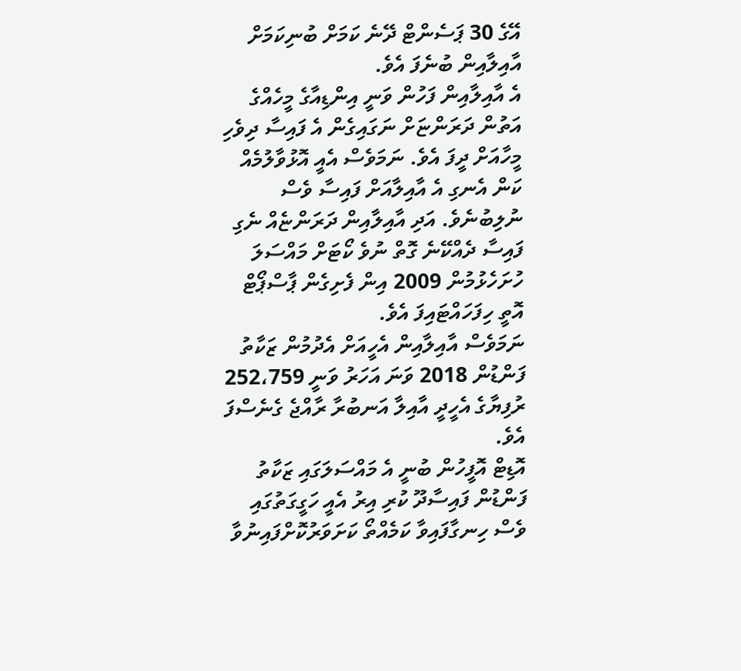އޭގެ 30 ޕަސެންޓް ދޭނެ ކަމަށް ބުނިކަމަށް އާއިލާއިން ބުނެފަ އެވެ.
އެ އާއިލާއިން ފަހުން ވަނީ އިންޑިއާގެ މީހެއްގެ އަތުން ދަރަންޏަށް ނަގައިގެން އެ ފައިސާ ދިވެހި މީހާއަށް ދީފަ އެވެ. ނަމަވެސް އެއީ އޮޅުވާލުމެއް ކަން އެނގި އެ އާއިލާއަށް ފައިސާ ވެސް ނުލިބުނެވެ. އަދި އާއިލާއިން ދަރަންޏެއް ނެގި ފައިސާ ދެއްކޭނެ ގޮތް ނުވެ ކޯޓަށް މައްސަލަ ހުށަހެޅުމުން 2009 އިން ފެށިގެން ޕާސްޕޯޓް އޮތީ ހިފަހައްޓައިފަ އެވެ.
ނަމަވެސް އާއިލާއިން އެހީއަށް އެދުމުން ޒަކާތު ފަންޑުން 2018 ވަނަ އަހަރު ވަނީ 252،759 ރުފިޔާގެ އެހީދީ އާއިލާ އަނބުރާ ރާއްޖެ ގެނެސްފަ އެވެ.
އޮޑިޓް އޮފީހުން ބުނީ އެ މައްސަލަގައި ޒަކާތު ފަންޑުން ފައިސާދޫ ކުރި އިރު އެއީ ހަގީގަތުގައި ވެސް ހިނގާފައިވާ ކަމެއްތޯ ކަށަވަރުކޮށްފައިނުވާ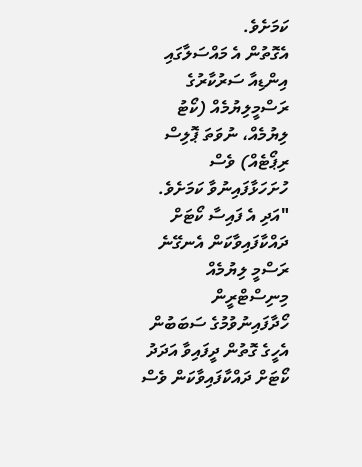ކަމަށެވެ.
އެގޮތުން އެ މައްސަލާގައި އިންޑިއާ ސަރުކާރުގެ ރަސްމީލިޔުމެއް (ކޯޓު ލިޔުމެއް، ނުވަތަ ޕޮލިސް ރިޕޯޓެއް) ވެސް ހުށަހަޅާފައިނުވާ ކަމަށެވެ.
"އަދި އެ ފައިސާ ކޯޓަށް ދައްކާފައިވާކަން އެނގޭނެ ރަސްމީ ލިޔުމެއް މިނިސްޓްރީން ހޯދާފައިނުވުމުގެ ސަބަބުން އެހީގެ ގޮތުން ދީފައިވާ އަދަދު ކޯޓަށް ދައްކާފައިވާކަން ވެސް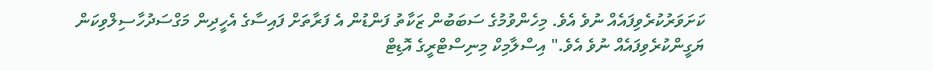ކަށަވަރުކުރެވިފައެއް ނުވެ އެވެ. މިހެންވުމުގެ ސަބަބުން ޒަކާތު ފަންޑުން އެ ފަރާތަށް ފައިސާގެ އެހީދިން މަގްސަދުހާސިލްވިކަން ޔަގީންކުރެވިފައެއް ނުވެ އެވެ." އިސްލާމިކް މިނިސްޓްރީގެ އޮޑިޓް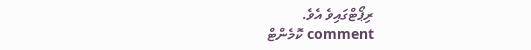ރިޕޯޓްގައިވެ އެވެ.
comment ކޮމެންޓް